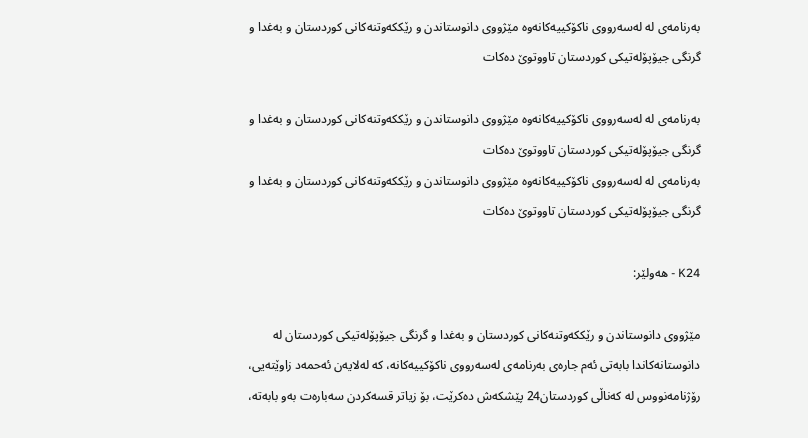به‌رنامه‌ی له‌ له‌سه‌رووی ناكۆكییه‌كانه‌وه‌ مێژووی دانوستاندن و رێككه‌وتنه‌كانی كوردستان و به‌غدا و گرنگی جیۆپۆله‌تیكی كوردستان تاووتوێ ده‌كات

به‌رنامه‌ی له‌ له‌سه‌رووی ناكۆكییه‌كانه‌وه‌ مێژووی دانوستاندن و رێككه‌وتنه‌كانی كوردستان و به‌غدا و گرنگی جیۆپۆله‌تیكی كوردستان تاووتوێ ده‌كات
به‌رنامه‌ی له‌ له‌سه‌رووی ناكۆكییه‌كانه‌وه‌ مێژووی دانوستاندن و رێككه‌وتنه‌كانی كوردستان و به‌غدا و گرنگی جیۆپۆله‌تیكی كوردستان تاووتوێ ده‌كات

K24 - هەولێر:

مێژووی دانوستاندن و رێككه‌وتنه‌كانی كوردستان و به‌غدا و گرنگی جیۆپۆله‌تیكی كوردستان له‌ دانوستانه‌كاندا بابه‌تی ئه‌م جاره‌ی به‌رنامه‌ی له‌سه‌رووی ناكۆكییه‌كانه‌، كه‌ له‌لایه‌ن ئه‌حمه‌د زاوێته‌یی، رۆژنامه‌نووس له‌ كه‌ناڵی كوردستان24 پێشكه‌ش ده‌كرێت، بۆ زیاتر قسه‌كردن سه‌باره‌ت به‌و بابه‌ته‌،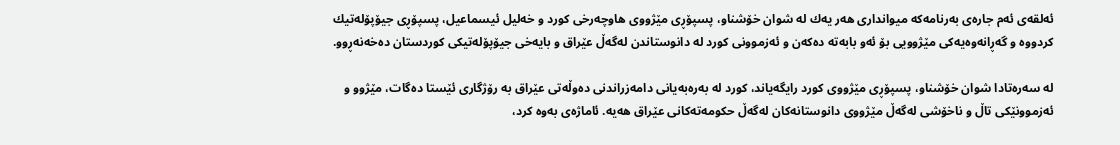ئه‌لقه‌ی ئه‌م جاره‌ی به‌رنامه‌كه‌ میوانداری هه‌ر یه‌ك له‌ شوان خۆشناو، پسپۆڕی مێژووی هاوچه‌رخی كورد و خه‌لیل ئیسماعیل، پسپۆڕی جیۆپۆله‌تیك كردووه‌ و گه‌ڕانه‌وه‌یه‌كی مێژوویی بۆ ئه‌و بابه‌ته‌ ده‌كه‌ن و ئه‌زموونی كورد له‌ دانوستاندن له‌گه‌ڵ عێراق و بایه‌خی جیۆپۆله‌تیكی كوردستان ده‌خه‌نه‌ڕوو.

له‌ سه‌ره‌تادا شوان خۆشناو، پسپۆڕی مێژووی كورد رایگه‌یاند، كورد له‌ به‌ره‌به‌یانی دامه‌زراندنی ده‌وڵه‌تی عێراق به‌ رۆژگاری ئێستا ده‌گات، مێژوو و ئه‌زموونێكی تاڵ و ناخۆشی له‌گه‌ڵ مێژووی دانوستانه‌كان له‌گه‌ڵ حكومه‌ته‌كانی عێراق هه‌یه‌. ئاماژه‌ی به‌وه‌ كرد،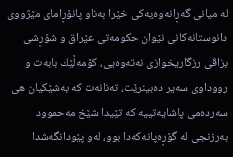له‌ میانی گه‌ڕانه‌وه‌یه‌كی خێرا به‌ناو پانۆڕامای مێژووی دانوستانه‌كانی نێوان حكومه‌تی عێراق و شۆڕشی بزاڤی رزگاریخوازی نه‌ته‌وه‌یی، كۆمه‌ڵێك بابه‌ت و رووداوی سه‌یر ده‌بینرێت، ته‌نانه‌ت كه‌ به‌شێكیان هی سه‌رده‌می پاشایه‌تییه‌ كه‌ تێیدا شێخ مه‌حموود به‌رزنجی له‌ گۆڕه‌پانه‌كه‌دا بوو، له‌و پێودانگه‌شدا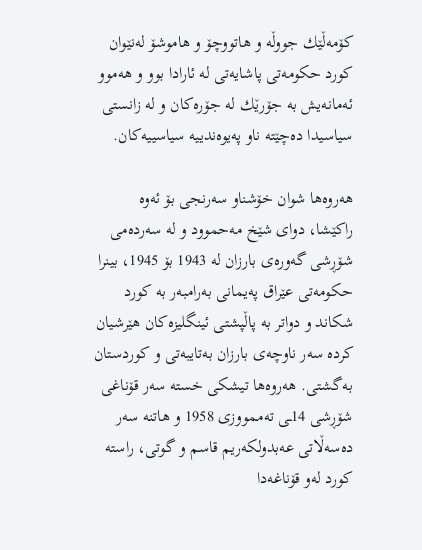كۆمه‌ڵێك جووڵه‌ و هاتووچۆ و هاموشۆ له‌نێوان كورد حكومه‌تی پاشایه‌تی له‌ ئارادا بوو و هه‌موو ئه‌مانه‌یش به‌ جۆرێك له‌ جۆره‌كان و له‌ زانستی سیاسیدا ده‌چێته‌ ناو په‌یوه‌ندییه‌ سیاسییه‌كان.

هه‌روه‌ها شوان خۆشناو سه‌رنجی بۆ ئه‌وه‌ راكێشا، دوای شێخ مه‌حموود و له‌ سه‌رده‌می شۆڕشی گه‌وره‌ی بارزان له‌ 1943 بۆ 1945، بینرا حكومه‌تی عێراق په‌یمانی به‌رامبه‌ر به‌ كورد شكاند و دواتر به‌ پاڵپشتی ئینگلیزه‌كان هێرشیان كرده‌ سه‌ر ناوچه‌ی بارزان به‌تایبه‌تی و كوردستان به‌گشتی. هه‌روه‌ها تیشكی خسته‌ سه‌ر قۆناغی شۆڕشی 14ـی ته‌ممووزی 1958 و هاتنه‌ سه‌ر ده‌سه‌ڵاتی عه‌بدولكه‌ریم قاسم و گوتی، راسته‌ كورد له‌و قۆناغه‌دا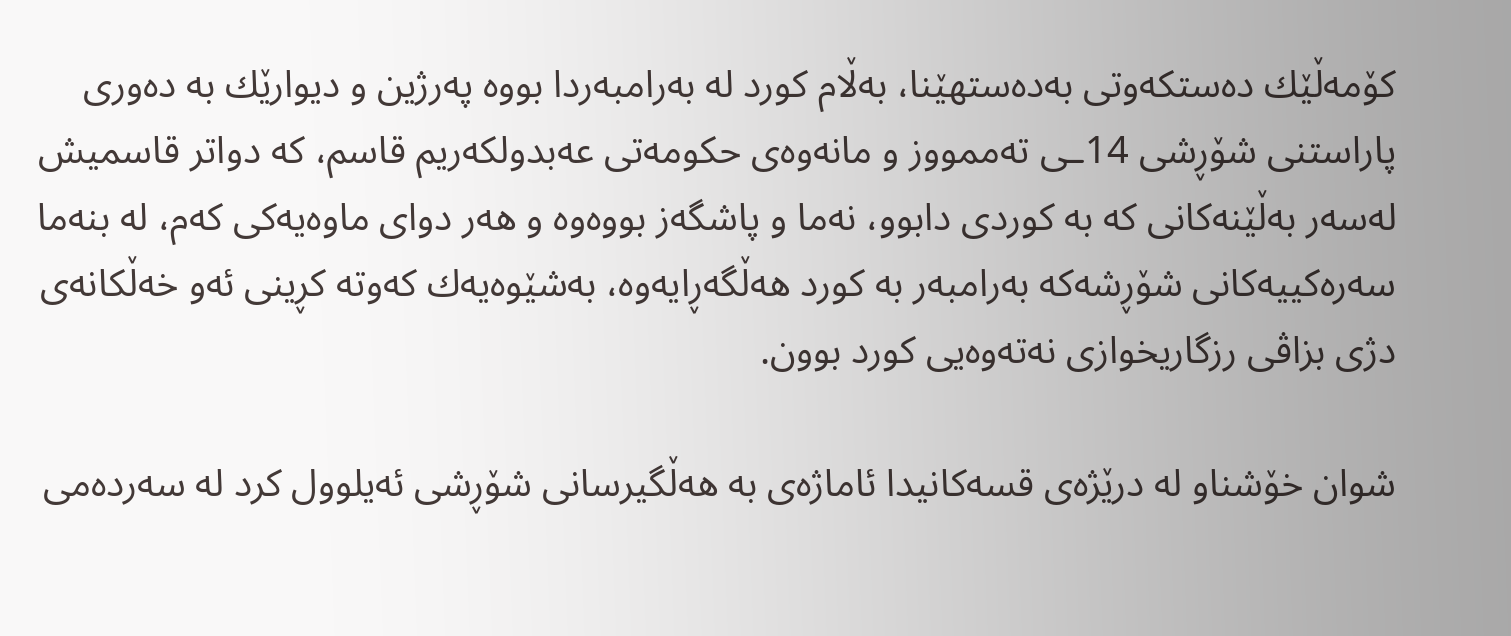كۆمه‌ڵێك ده‌ستكه‌وتی به‌ده‌ستهێنا، به‌ڵام كورد له‌ به‌رامبه‌ردا بووه‌ په‌رژین و دیوارێك به‌ ده‌وری پاراستنی شۆڕشی 14ـی ته‌ممووز و مانه‌وه‌ی حكومه‌تی عه‌بدولكه‌ریم قاسم، كه‌ دواتر قاسمیش له‌سه‌ر به‌ڵێنه‌كانی كه‌ به‌ كوردی دابوو، نه‌ما و پاشگه‌ز بووه‌وه‌ و هه‌ر دوای ماوه‌یه‌كی كه‌م، له‌ بنه‌ما سه‌ره‌كییه‌كانی شۆڕشه‌كه‌ به‌رامبه‌ر به‌ كورد هه‌ڵگه‌ڕایه‌وه‌، به‌شێوه‌یه‌ك كه‌وته‌ كڕینی ئه‌و خه‌ڵكانه‌ی دژی بزاڤی رزگاریخوازی نه‌ته‌وه‌یی كورد بوون.

شوان خۆشناو له‌ درێژه‌ی قسه‌كانیدا ئاماژه‌ی به‌ هه‌ڵگیرسانی شۆڕشی ئه‌یلوول كرد له‌ سه‌رده‌می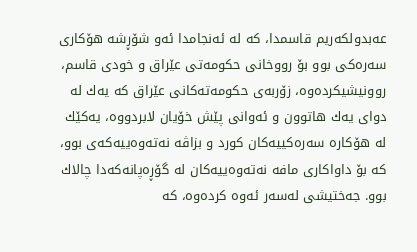عه‌بدولكه‌ریم قاسمدا، كه‌ له‌ ئه‌نجامدا ئه‌و شۆڕشه‌ هۆكاری سه‌ره‌كی بوو بۆ رووخانی حكومه‌تی عێراق و خودی قاسم، روونیشیكرده‌وه‌، زۆربه‌ی حكومه‌ته‌كانی عێراق كه‌ یه‌ك له‌ دوای یه‌ك هاتوون و ئه‌وانی پێش خۆیان لابردووه‌، یه‌كێك له‌ هۆكاره‌ سه‌ره‌كییه‌كان كورد و بزاڤه‌ نه‌ته‌وه‌ییه‌كه‌ی بوو، كه‌ بۆ داواكاری مافه‌ نه‌ته‌وه‌ییه‌كان له‌ گۆڕه‌پانه‌كه‌دا چالاك بوو. جه‌ختیشی له‌سه‌ر ئه‌وه‌ كرده‌وه‌، كه‌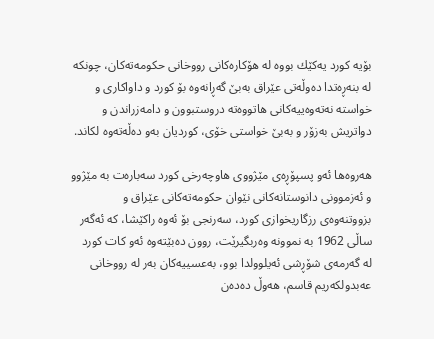بۆیه‌ كورد یه‌كێك بووه‌ له‌ هۆكاره‌كانی رووخانی حكومه‌ته‌كان، چونكه‌ له‌ بنه‌ڕه‌تدا ده‌وڵه‌تی عێراق به‌بێ گه‌ڕانه‌وه‌ بۆ كورد و داواكاری و خواسته‌ نه‌ته‌وه‌ییه‌كانی هاتووه‌ته‌ دروستبوون و دامه‌زراندن و دواتریش به‌زۆر و به‌بێ خواستی خۆی، كوردیان به‌و ده‌ڵه‌ته‌وه‌ لكاند.

هه‌روه‌ها ئه‌و پسپۆڕه‌ی مێژووی هاوچه‌رخی كورد سه‌باره‌ت به‌ مێژوو و ئه‌زموونی دانوستانه‌كانی نێوان حكومه‌ته‌كانی عێراق و بزووتنه‌وه‌ی رزگاریخوازی كورد، سه‌رنجی بۆ ئه‌وه‌ راكێشا، كه‌ ئه‌گه‌ر ساڵی 1962 به‌ نموونه‌ وه‌ربگیرێت، روون ده‌بێته‌وه‌ ئه‌و كات كورد له‌ گه‌رمه‌ی شۆڕشی ئه‌یلوولدا بوو، به‌عسییه‌كان به‌ر له‌ رووخانی عه‌بدولكه‌ریم قاسم، هه‌وڵ ده‌ده‌ن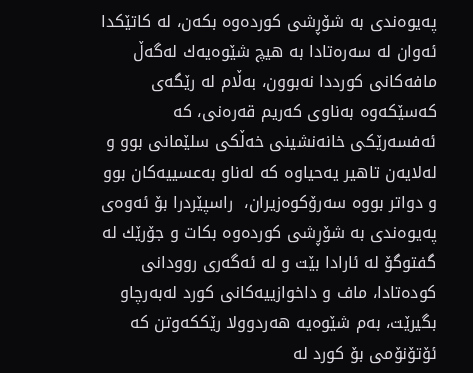په‌یوه‌ندی به‌ شۆڕشی كورده‌وه‌ بكه‌ن، له‌ كاتێكدا ئه‌وان له‌ سه‌ره‌تادا به‌ هیچ شێوه‌یه‌ك له‌گه‌ڵ مافه‌كانی كورددا نه‌بوون، به‌ڵام له‌ رێگه‌ی كه‌سێكه‌وه‌ به‌ناوی كه‌ریم قه‌ره‌نی، كه‌ ئه‌فسه‌رێكی خانه‌نشینی خه‌ڵكی سلێمانی بوو و له‌لایه‌ن تاهیر یه‌حیاوه‌‌ كه‌ له‌ناو به‌عسییه‌كان بوو و دواتر بووه‌ سه‌رۆكوه‌زیران،  راسپێردرا بۆ ئه‌وه‌ی په‌یوه‌ندی به‌ شۆڕشی كورده‌وه‌ بكات و جۆرێك له‌ گفتوگۆ له‌ ئارادا بێت و له‌ ئه‌گه‌ری روودانی كوده‌تادا، ماف و داخوازییه‌كانی كورد له‌به‌رچاو بگیرێت، به‌م شێوه‌یه‌ هه‌ردوولا رێككه‌وتن كه‌ ئۆتۆنۆمی بۆ كورد له‌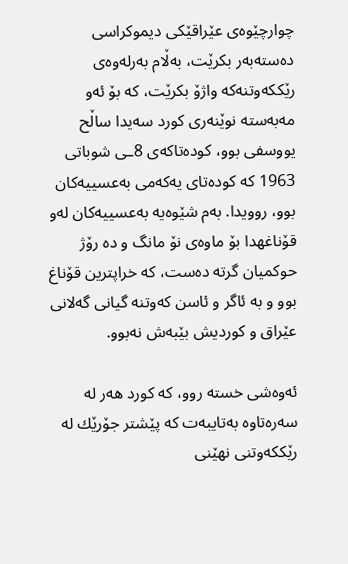چوارچێوه‌ی عێراقێكی دیموكراسی ده‌سته‌به‌ر بكرێت، به‌ڵام به‌رله‌وه‌ی رێككه‌وتنه‌كه‌ واژۆ بكرێت، كه‌ بۆ ئه‌و مه‌به‌سته‌ نوێنه‌ری كورد سه‌یدا ساڵح یووسفی بوو، كوده‌تاكه‌ی 8ـی شوباتی 1963 كه‌ كوده‌تای یه‌كه‌می به‌عسییه‌كان بوو، روویدا. به‌م شێوه‌یه‌ به‌عسییه‌كان له‌و قۆناغهدا‌ بۆ ماوه‌ی نۆ مانگ و ده‌ رۆژ حوكمیان گرته‌ ده‌ست، كه‌ خراپترین قۆناغ بوو و به‌ ئاگر و ئاسن كه‌وتنه‌ گیانی گه‌لانی عێراق و كوردیش بێبه‌ش نه‌بوو.

ئه‌وه‌شی خسته‌ روو، كه‌ كورد هه‌ر له‌ سه‌ره‌تاوه‌ به‌تایبه‌ت كه‌ پێشتر جۆرێك له‌ رێككه‌وتنی نهێنی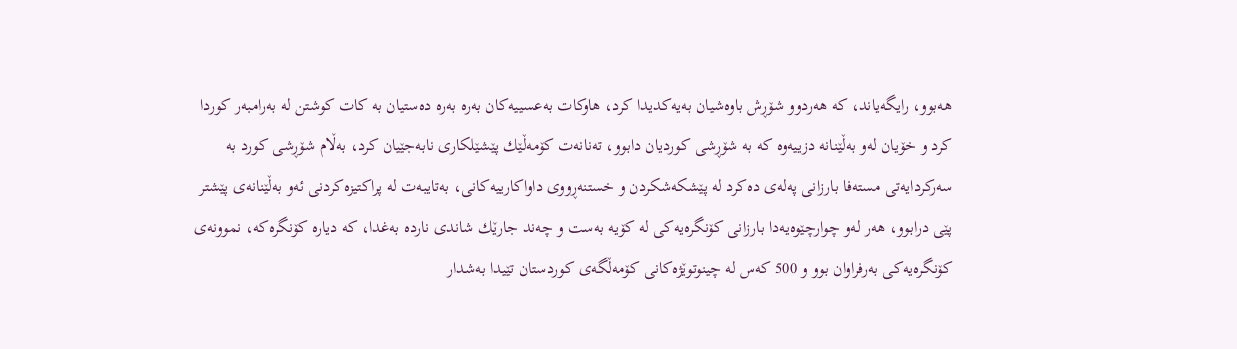هه‌بوو، رایگه‌یاند، كه‌ هه‌ردوو شۆڕش باوه‌شیان به‌یه‌كدیدا كرد، هاوكات به‌عسییه‌كان به‌ره‌ به‌ره‌ ده‌ستیان به‌ كات كوشتن له‌ به‌رامبه‌ر كوردا كرد و خۆیان له‌و‌ به‌ڵێنانه‌ دزییه‌وه‌ كه‌ به‌ شۆڕشی كوردیان دابوو‌، ته‌نانه‌ت كۆمه‌ڵێك پێشێلكاری نابه‌جێیان كرد، به‌ڵام شۆڕشی كورد به‌ سه‌ركردایه‌تی مسته‌فا بارزانی په‌له‌ی ده‌كرد له‌ پێشكه‌شكردن و خستنه‌ڕووی داواكارییه‌كانی، به‌تایبه‌ت له‌ پراكتیزه‌كردنی ئه‌و به‌ڵێنانه‌ی پێشتر پێی درابوو، هه‌ر له‌و چوارچێوه‌یه‌دا بارزانی كۆنگره‌یه‌كی له‌ كۆیه‌ به‌ست و چه‌ند جارێك شاندی نارده‌ به‌غدا، كه‌ دیاره‌ كۆنگره‌كه‌، نموونه‌ی كۆنگره‌یه‌كی به‌رفراوان بوو و 500 كه‌س له‌ چینوتوێژه‌كانی كۆمه‌ڵگه‌ی كوردستان تێیدا به‌شدار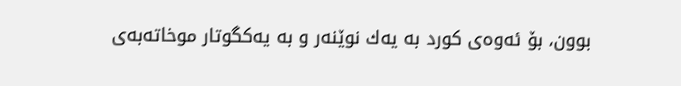بوون، بۆ ئه‌وه‌ی كورد به‌ یه‌ك نوێنه‌ر و به‌ یه‌كگوتار موخاته‌به‌‌ی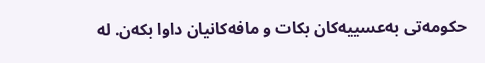حكومه‌تی به‌عسییه‌كان بكات و مافه‌كانیان داوا بكه‌ن. له‌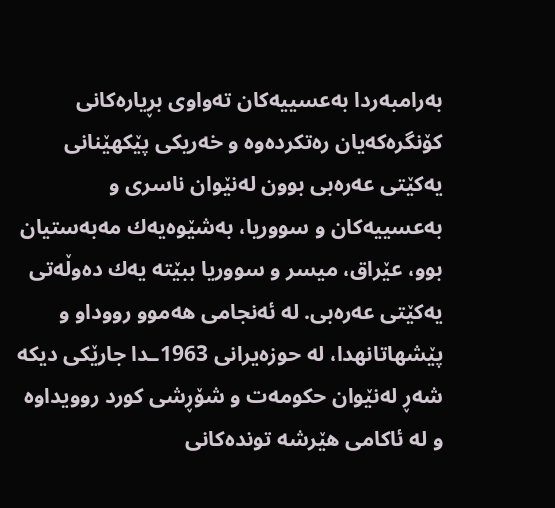به‌رامبه‌ردا به‌عسییه‌كان ته‌واوی بڕیاره‌كانی كۆنگره‌كه‌یان ره‌تكرده‌وه‌ و خه‌ریكی پێكهێنانی یه‌كێتی عه‌ره‌بی بوون له‌نێوان ناسری و به‌عسییه‌كان و سووریا، به‌شێوه‌یه‌ك مه‌به‌ستیان بوو، عێراق، میسر و سووریا ببێته‌ یه‌ك ده‌وڵه‌تی یه‌كێتی عه‌ره‌بی. له‌ ئه‌نجامی هه‌موو رووداو و پێشهاتانهدا‌، له‌ حوزه‌یرانی 1963ـدا جارێكی دیكه‌ شه‌ڕ له‌نێوان حكومه‌ت و شۆڕشی كورد روویداوه‌ و له‌ ئاكامی هێرشه‌ تونده‌كانی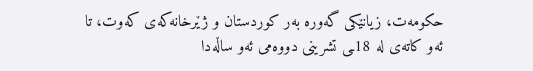حكومه‌ت، زیانێكی گه‌وره‌ به‌ر كوردستان و ژێرخانه‌كه‌ی كه‌وت، تا ئه‌و كاته‌ی له‌ 18ـی تشرینی دووه‌می ئه‌و ساڵه‌دا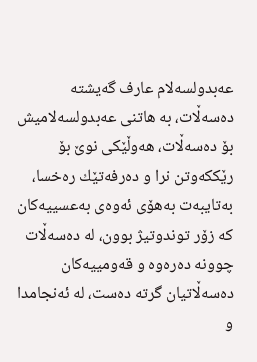عه‌بدولسه‌لام عارف گه‌یشته‌ ده‌سه‌ڵات، به‌ هاتنی عه‌بدولسه‌لامیش بۆ ده‌سه‌ڵات، هه‌وڵێكی نوێ بۆ رێككه‌وتن نرا و ده‌رفه‌تێك ره‌خسا، به‌تایبه‌ت به‌هۆی ئه‌وه‌ی به‌عسییه‌كان كه‌ زۆر توندوتیژ بوون، له‌ ده‌سه‌ڵات چوونه‌ ده‌ره‌وه‌ و قه‌ومییه‌كان ده‌سه‌ڵاتیان گرته‌ ده‌ست، له‌ ئه‌نجامدا و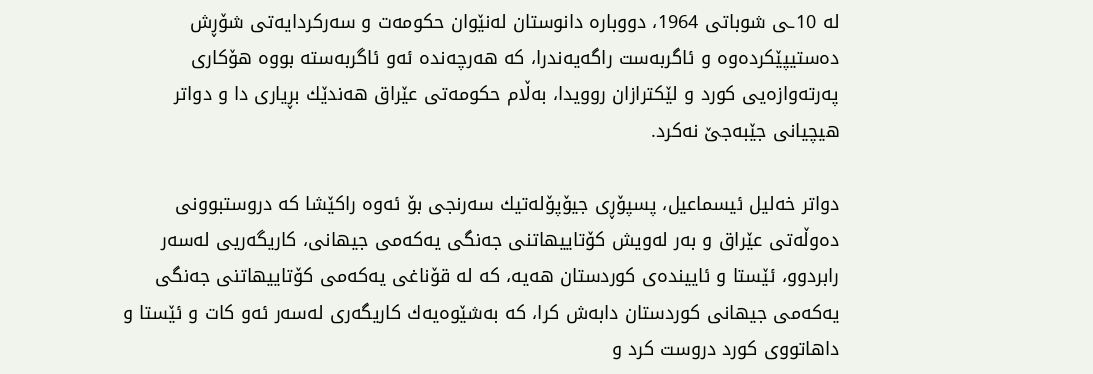له‌ 10ـی شوباتی 1964، دووباره‌ دانوستان له‌نێوان حكومه‌ت و سه‌ركردایه‌تی شۆڕش ده‌ستیپێكرده‌وه‌ و ئاگربه‌ست راگه‌یه‌ندرا، كه‌ هه‌رچه‌نده‌ ئه‌و ئاگربه‌سته‌ بووه‌ هۆكاری په‌رته‌وازه‌یی كورد و لێكترازان روویدا، به‌ڵام حكومه‌تی عێراق هه‌ندێك بڕیاری دا و دواتر هیچیانی جێبه‌جێ نه‌كرد.

دواتر خه‌لیل ئیسماعیل، پسپۆڕی جیۆپۆله‌تیك سه‌رنجی بۆ ئه‌وه‌ راكێشا كه‌ دروستبوونی ده‌وڵه‌تی عێراق و به‌ر له‌ویش كۆتاییهاتنی جه‌نگی یه‌كه‌می جیهانی، كاریگه‌ریی له‌سه‌ر رابردوو، ئێستا و ئایینده‌ی كوردستان هه‌یه‌، كه‌ له‌ قۆناغی یه‌كه‌می كۆتاییهاتنی جه‌نگی یه‌كه‌می جیهانی كوردستان دابه‌ش كرا، كه‌ به‌شێوه‌یه‌ك كاریگه‌ری له‌سه‌ر ئه‌و كات و ئێستا و داهاتووی كورد دروست كرد و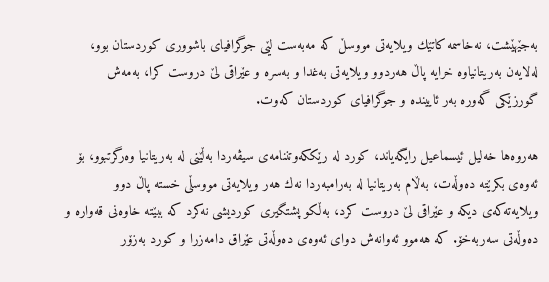به‌جێهێشت، نه‌خاسمه‌ كاتێك ویلایه‌تی مووسڵ كه‌ مه‌به‌ست لێی جوگرافیای باشووری كوردستان بوو، له‌لایه‌ن به‌ریتانیاوه‌ خرایه‌ پاڵ هه‌ردوو ویلایه‌تی به‌غدا و به‌سره‌ و عێراقی لێ دروست كرا، به‌مه‌ش گورزێكی گه‌وره به‌ر ئایینده‌ و‌ جوگرافیای كوردستان كه‌وت.

هه‌روه‌ها خه‌لیل ئیسماعیل رایگه‌یاند، كورد له‌ رێككه‌وتننامه‌ی سیڤه‌ردا به‌ڵێنی له‌ به‌ریتانیا وه‌رگرتبوو، بۆ ئه‌وه‌ی بكرێته‌ ده‌وڵه‌ت، به‌ڵام به‌ریتانیا له‌ به‌رامبه‌ردا نه‌ك هه‌ر ویلایه‌تی مووسڵی خسته‌ پاڵ دوو ویلایه‌ته‌كه‌ی دیكه‌ و عێراقی لێ دروست كرد، به‌ڵكو پشتگیری كوردیشی نه‌كرد كه‌ ببێته‌ خاوه‌نی قه‌واره‌ و ده‌وڵه‌تی سه‌ربه‌خۆ. كه‌ هه‌موو ئه‌وانه‌ش دوای ئه‌وه‌ی ده‌وڵه‌تی عێراق دامه‌زرا و كورد به‌زۆر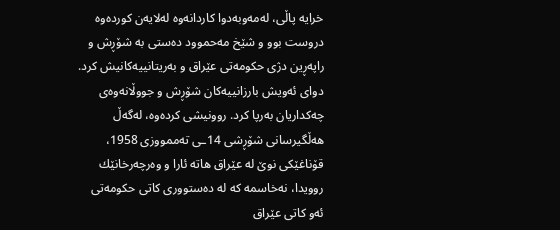خرایه‌ پاڵی، له‌مه‌وبه‌دوا كاردانه‌وه‌ له‌لایه‌ن كورده‌وه‌ دروست بوو و شێخ مه‌حموود ده‌ستی به‌ شۆڕش و راپه‌ڕین دژی حكومه‌تی عێراق و به‌ریتانییه‌كانیش كرد. دوای ئه‌ویش بارزانییه‌كان شۆڕش و جووڵانه‌وه‌ی چه‌كداریان به‌رپا كرد. روونیشی كرده‌وه‌، له‌گه‌ڵ هه‌ڵگیرسانی شۆڕشی 14ـی ته‌ممووزی 1958، قۆناغێكی نوێ له‌ عێراق هاته‌ ئارا و وه‌رچه‌رخانێك روویدا، نه‌خاسمه‌ كه‌ له‌ ده‌ستووری كاتی حكومه‌تی ئه‌و كاتی عێراق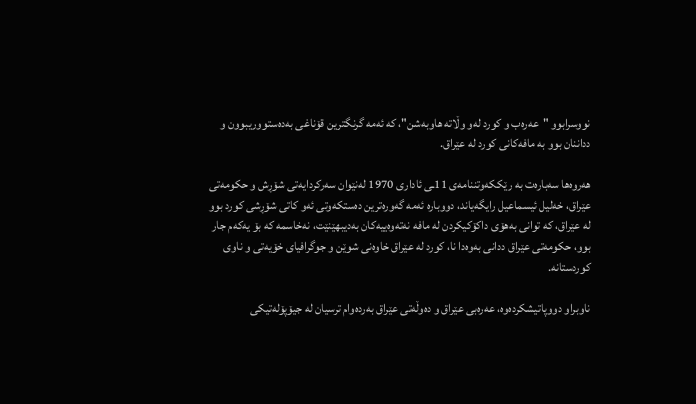نووسرابوو "عه‌ره‌ب و كورد له‌و وڵاته‌ هاوبه‌شن"، كه‌ ئه‌مه‌ گرنگترین قۆناغی به‌ده‌ستووریبوون و دداننان بوو به‌ مافه‌كانی كورد له‌ عێراق.

هه‌روه‌ها سه‌باره‌ت به‌ رێككه‌وتننامه‌ی 11ـی ئاداری 1970 له‌نێوان سه‌ركردایه‌تی شۆڕش و حكومه‌تی عێراق، خه‌لیل ئیسماعیل رایگه‌یاند، دووباره‌ ئه‌مه‌ گه‌وره‌ترین ده‌ستكه‌وتی ئه‌و كاتی شۆڕشی كورد بوو له‌ عێراق، كه‌ توانی به‌هۆی داكۆكیكردن له‌ مافه‌ نه‌ته‌وه‌ییه‌كان به‌دیبهێنێت، نه‌خاسمه‌ كه‌ بۆ یه‌كه‌م جار بوو، حكومه‌تی عێراق ددانی به‌وه‌دا نا، كورد له‌ عێراق خاوه‌نی شوێن و جوگرافیای خۆیه‌تی و ناوی كوردستانه‌.

ناوبراو دووپاتیشكرده‌وه‌، عه‌ره‌بی عێراق و ده‌وڵه‌تی عێراق به‌رده‌وام ترسیان له‌ جیۆپۆله‌تیكی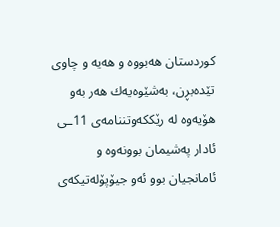كوردستان هه‌بووه‌ و هه‌یه و چاوی تێده‌بڕن‌، به‌شێوه‌یه‌ك هه‌ر به‌و هۆیه‌وه‌ له‌ رێككه‌وتننامه‌ی 11ـی ئادار په‌شیمان بوونه‌وه‌ و ئامانجیان بوو ئه‌و جیۆپۆله‌تیكه‌ی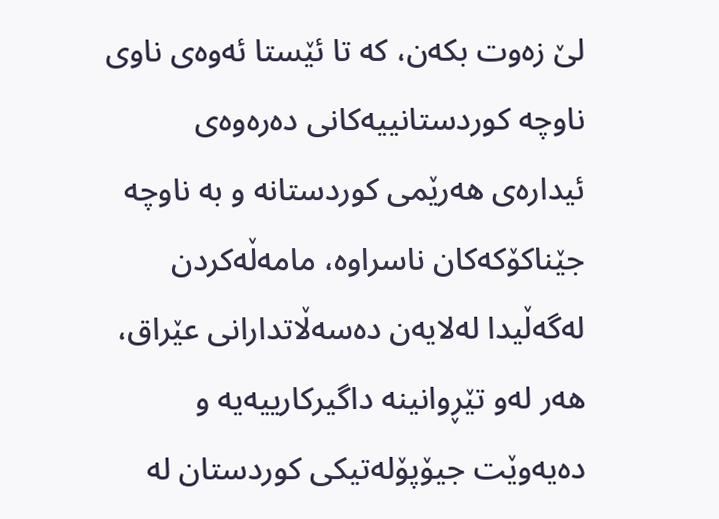لێ زه‌وت بكه‌ن، كه‌ تا ئێستا ئه‌وه‌ی ناوی ناوچه كوردستانییه‌كانی ده‌ره‌وه‌ی ئیداره‌ی هه‌رێمی كوردستانه‌ و به‌ ناوچه‌ جێناكۆكه‌كان ناسراوه‌، مامه‌ڵه‌كردن له‌گه‌ڵیدا له‌لایه‌ن ده‌سه‌ڵاتدارانی عێراق، هه‌ر له‌و تێڕوانینه‌ داگیركارییه‌یه‌ و ده‌یه‌وێت جیۆپۆله‌تیكی كوردستان له‌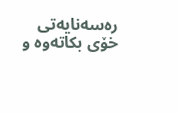ره‌سه‌نایه‌‌تی خۆی بكاته‌وه‌ و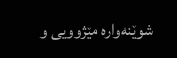شوێنه‌واره‌ مێژوویی و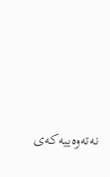نه‌ته‌وه‌ییه‌كه‌ی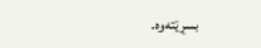بسڕێته‌وه‌.